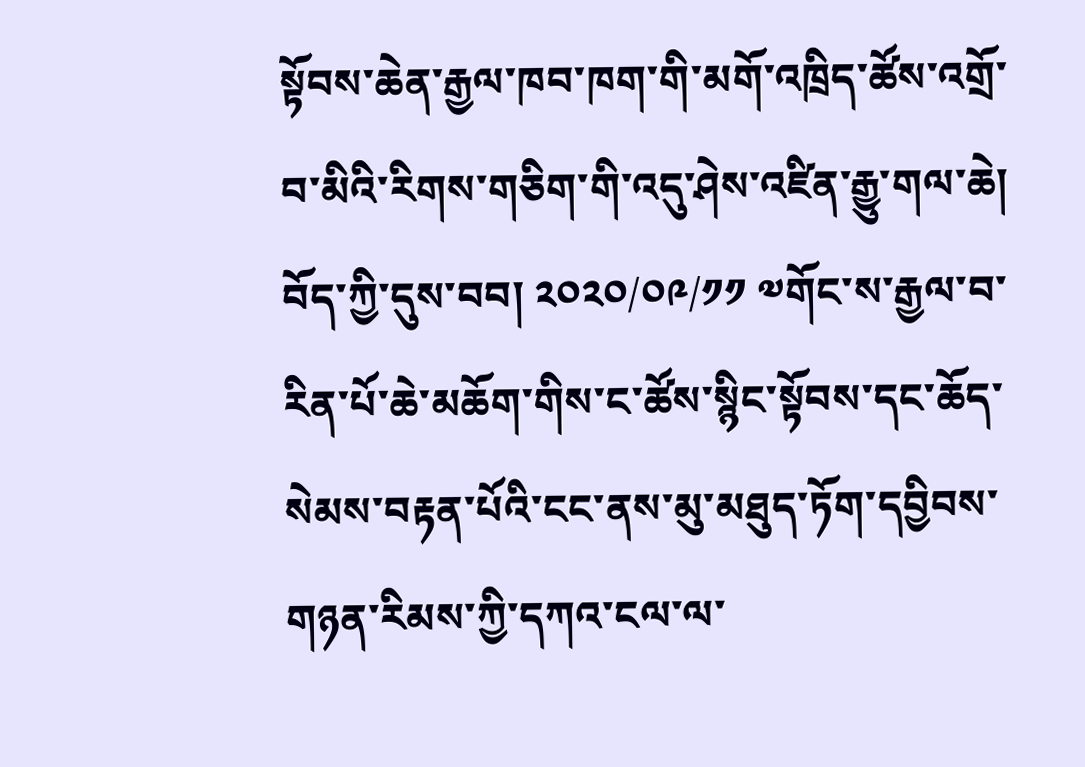སྟོབས་ཆེན་རྒྱལ་ཁབ་ཁག་གི་མགོ་འཁྲིད་ཚོས་འགྲོ་བ་མིའི་རིགས་གཅིག་གི་འདུ་ཤེས་འཛིན་རྒྱུ་གལ་ཆེ། བོད་ཀྱི་དུས་བབ། ༢༠༢༠/༠༩/༡༡ ༧གོང་ས་རྒྱལ་བ་རིན་པོ་ཆེ་མཆོག་གིས་ང་ཚོས་སྙིང་སྟོབས་དང་ཆོད་སེམས་བརྟན་པོའི་ངང་ནས་མུ་མཐུད་ཏོག་དབྱིབས་གཉན་རིམས་ཀྱི་དཀའ་ངལ་ལ་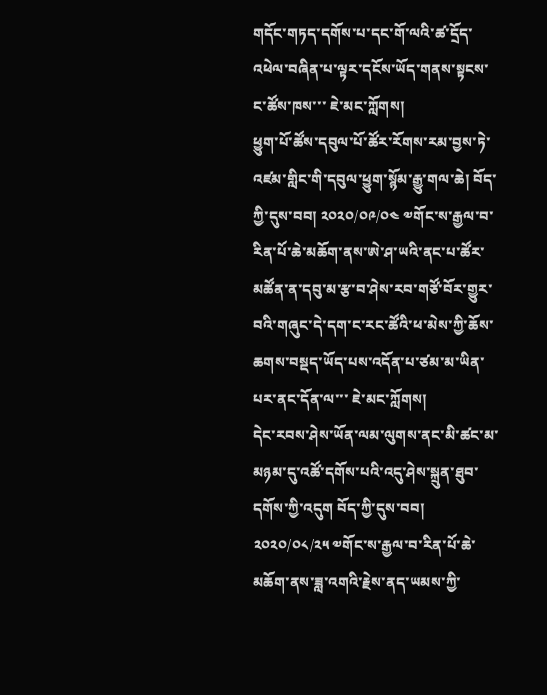གདོང་གཏད་དགོས་པ་དང་གོ་ལའི་ཚ་དྲོད་འཕེལ་བཞིན་པ་ལྟར་དངོས་ཡོད་གནས་སྟངས་ང་ཚོས་ཁས་་་ ཇེ་མང་ཀློགས།
ཕྱུག་པོ་ཚོས་དབུལ་པོ་ཚོར་རོགས་རམ་བྱས་ཏེ་འཛམ་གླིང་གི་དབུལ་ཕྱུག་སྙོམ་རྒྱུ་གལ་ཆེ། བོད་ཀྱི་དུས་བབ། ༢༠༢༠/༠༩/༠༤ ༧གོང་ས་རྒྱལ་བ་རིན་པོ་ཆེ་མཆོག་ནས་ཨེ་ཤ་ཡའི་ནང་པ་ཚོར་མཚོན་ན་དབུ་མ་རྩ་བ་ཤེས་རབ་གཙོ་བོར་གྱུར་བའི་གཞུང་དེ་དག་ང་རང་ཚོའི་ཕ་མེས་ཀྱི་ཆོས་ཆགས་བསྡད་ཡོད་པས་འདོན་པ་ཙམ་མ་ཡིན་པར་ནང་དོན་ལ་་་ ཇེ་མང་ཀློགས།
དེང་རབས་ཤེས་ཡོན་ལམ་ལུགས་ནང་མི་ཚང་མ་མཉམ་དུ་འཚོ་དགོས་པའི་འདུ་ཤེས་སྐྲུན་ཐུབ་དགོས་ཀྱི་འདུག བོད་ཀྱི་དུས་བབ། ༢༠༢༠/༠༨/༢༥ ༧གོང་ས་རྒྱལ་བ་རིན་པོ་ཆེ་མཆོག་ནས་ཟླ་འགའི་རྗེས་ནད་ཡམས་ཀྱི་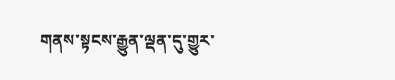གནས་སྟངས་རྒྱུན་ལྡན་དུ་གྱུར་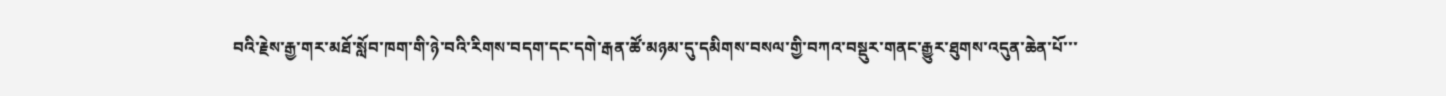བའི་རྗེས་རྒྱ་གར་མཐོ་སློབ་ཁག་གི་ཉེ་བའི་རིགས་བདག་དང་དགེ་རྒན་ཚོ་མཉམ་དུ་དམིགས་བསལ་གྱི་བཀའ་བསྡུར་གནང་རྒྱུར་ཐུགས་འདུན་ཆེན་པོ་་་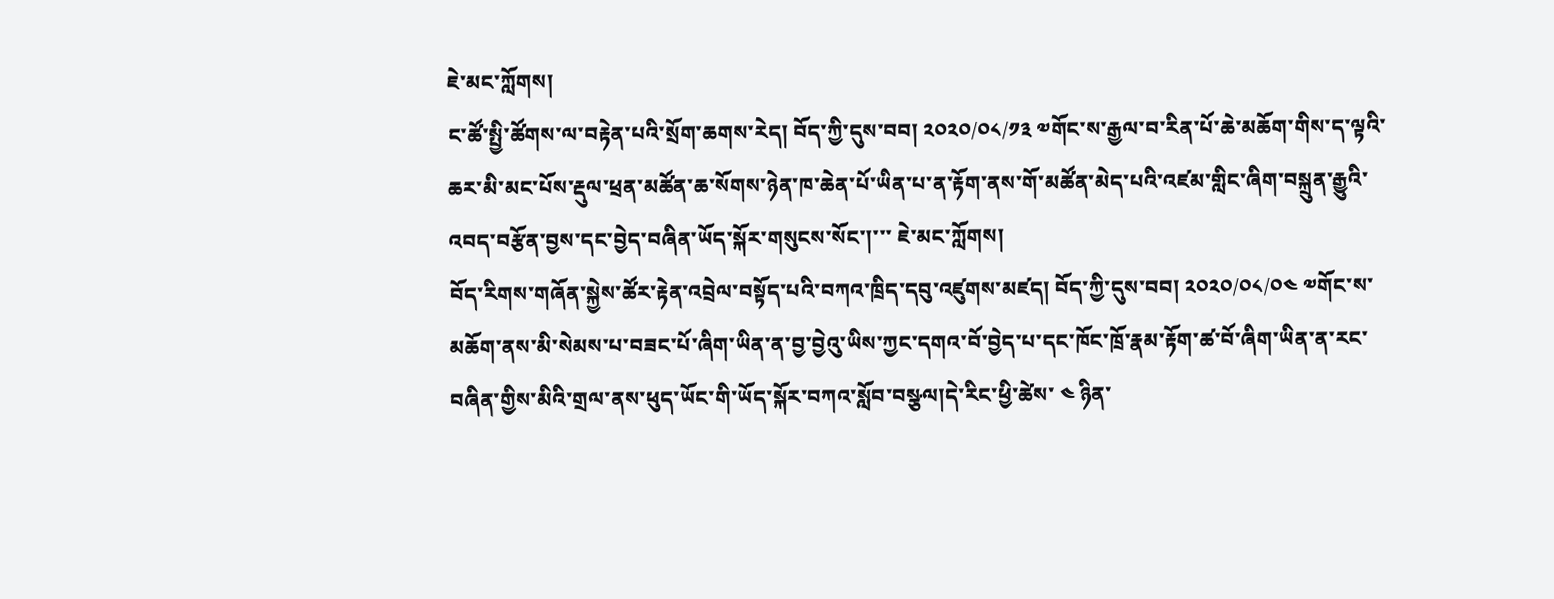ཇེ་མང་ཀློགས།
ང་ཚོ་སྤྱི་ཚོགས་ལ་བརྟེན་པའི་སྲོག་ཆགས་རེད། བོད་ཀྱི་དུས་བབ། ༢༠༢༠/༠༨/༡༣ ༧གོང་ས་རྒྱལ་བ་རིན་པོ་ཆེ་མཆོག་གིས་ད་ལྟའི་ཆར་མི་མང་པོས་རྡུལ་ཕྲན་མཚོན་ཆ་སོགས་ཉེན་ཁ་ཆེན་པོ་ཡིན་པ་ན་རྟོག་ནས་གོ་མཚོན་མེད་པའི་འཛམ་གླིང་ཞིག་བསྐྲུན་རྒྱུའི་འབད་བརྩོན་བྱས་དང་བྱེད་བཞིན་ཡོད་སྐོར་གསུངས་སོང་།་་་ ཇེ་མང་ཀློགས།
བོད་རིགས་གཞོན་སྐྱེས་ཚོར་རྟེན་འབྲེལ་བསྟོད་པའི་བཀའ་ཁྲིད་དབུ་འཛུགས་མཛད། བོད་ཀྱི་དུས་བབ། ༢༠༢༠/༠༨/༠༤ ༧གོང་ས་མཆོག་ནས་མི་སེམས་པ་བཟང་པོ་ཞིག་ཡིན་ན་བྱ་བྱེའུ་ཡིས་ཀྱང་དགའ་བོ་བྱེད་པ་དང་ཁོང་ཁྲོ་རྣམ་རྟོག་ཚ་བོ་ཞིག་ཡིན་ན་རང་བཞིན་གྱིས་མིའི་གྲལ་ནས་ཕུད་ཡོང་གི་ཡོད་སྐོར་བཀའ་སློབ་བསྩལ།དེ་རིང་ཕྱི་ཚེས་ ༤ ཉིན་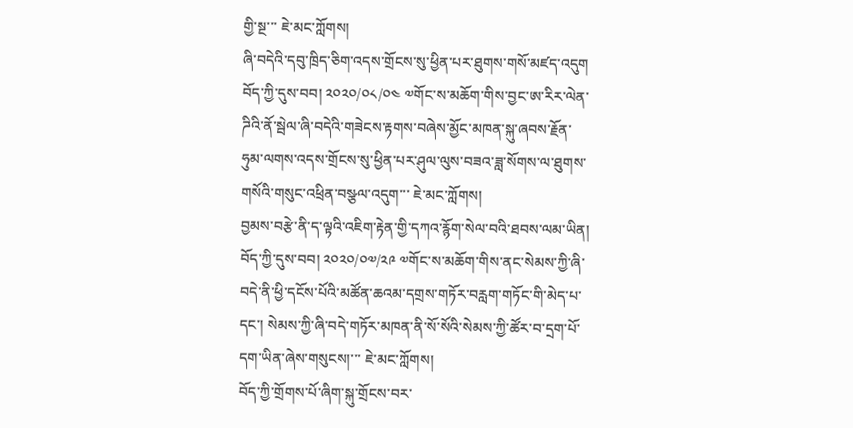གྱི་སྔ་་་ ཇེ་མང་ཀློགས།
ཞི་བདེའི་དབུ་ཁྲིད་ཅིག་འདས་གྲོངས་སུ་ཕྱིན་པར་ཐུགས་གསོ་མཛད་འདུག བོད་ཀྱི་དུས་བབ། ༢༠༢༠/༠༨/༠༤ ༧གོང་ས་མཆོག་གིས་བྱང་ཨ་རིར་ལེན་ཌིའི་ནོ་སྦེལ་ཞི་བདེའི་གཟེངས་རྟགས་བཞེས་མྱོང་མཁན་སྐུ་ཞབས་རྗོན་ཧུམ་ལགས་འདས་གྲོངས་སུ་ཕྱིན་པར་ཤུལ་ལུས་བཟའ་ཟླ་སོགས་ལ་ཐུགས་གསོའི་གསུང་འཕྲིན་བསྩལ་འདུག་་་ ཇེ་མང་ཀློགས།
བྱམས་བརྩེ་ནི་ད་ལྟའི་འཇིག་རྟེན་གྱི་དཀའ་རྙོག་སེལ་བའི་ཐབས་ལམ་ཡིན། བོད་ཀྱི་དུས་བབ། ༢༠༢༠/༠༧/༢༩ ༧གོང་ས་མཆོག་གིས་ནང་སེམས་ཀྱི་ཞི་བདེ་ནི་ཕྱི་དངོས་པོའི་མཚོན་ཆའམ་དགྲས་གཏོར་བརླག་གཏོང་གི་མེད་པ་དང་། སེམས་ཀྱི་ཞི་བདེ་གཏོར་མཁན་ནི་སོ་སོའི་སེམས་ཀྱི་ཚོར་བ་དྲག་པོ་དག་ཡིན་ཞེས་གསུངས།་་་ ཇེ་མང་ཀློགས།
བོད་ཀྱི་གྲོགས་པོ་ཞིག་སྐུ་གྲོངས་བར་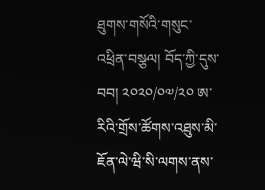ཐུགས་གསོའི་གསུང་འཕྲིན་བསྩལ། བོད་ཀྱི་དུས་བབ། ༢༠༢༠/༠༧/༢༠ ཨ་རིའི་གྲོས་ཚོགས་འཐུས་མི་ཇོན་ལེ་ཝི་སི་ལགས་ནས་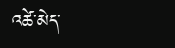འཚེ་མེད་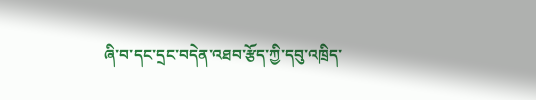ཞི་བ་དང་དྲང་བདེན་འཐབ་རྩོད་ཀྱི་དབུ་འཁྲིད་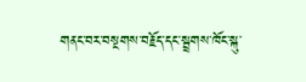གནང་བར་བསྔགས་བརྗོད་དང་སྦྲགས་ཁོང་སྐུ་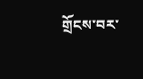གྲོངས་བར་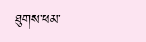ཐུགས་ཕམ་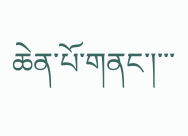ཆེན་པོ་གནང་།་་་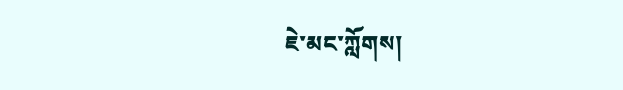ཇེ་མང་ཀློགས།